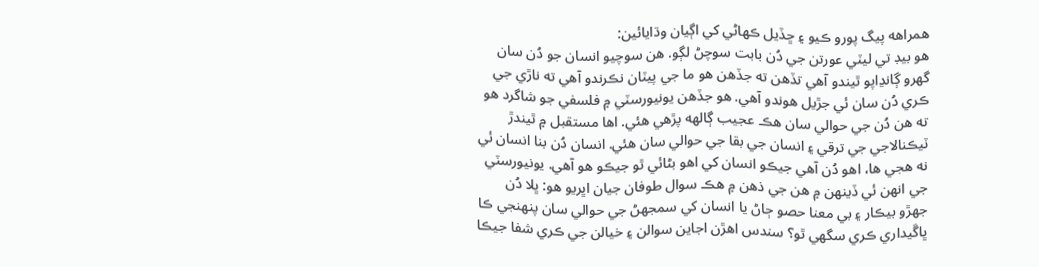همراهه پيگ پورو ڪيو ۽ ڇڏيل ڪهاڻي کي اڳيان وڌايائين:
هو بيڊ تي ليٽي عورتن جي دُن بابت سوچڻ لڳو. هن سوچيو انسان جو دُن سان گهرو ڳانڍاپو ٿيندو آهي تڏهن ته جڏهن هو ما جي پيٽان نڪرندو آهي ته ناڙي جي ڪري دُن سان ئي جڙيل هوندو آهي. هو جڏهن يونيورسٽي ۾ فلسفي جو شاگرد هو ته هن دُن جي حوالي سان هڪ عجيب ڳالهه پڙهي هئي. اها مستقبل ۾ ٿيندڙ ٽيڪنالاجي جي ترقي ۽ انسان جي بقا جي حوالي سان هئي. انسان دُن بنا انسان ئي نه هجي ها، اهو دُن آهي جيڪو انسان کي اهو بڻائي ٿو جيڪو هو آهي. يونيورسٽي جي انهن ئي ڏينهن ۾ هن جي ذهن ۾ هڪ سوال طوفان جيان اڀريو هو: ڀلا دُن جهڙو بيڪار ۽ بي معنا حصو ڄاڻ يا انسان کي سمجهڻ جي حوالي سان پنهنجي ڪا ڀاڱيداري ڪري سگهي ٿو؟ سندس اهڙن اجاين سوالن ۽ خيالن جي ڪري شفا جيڪا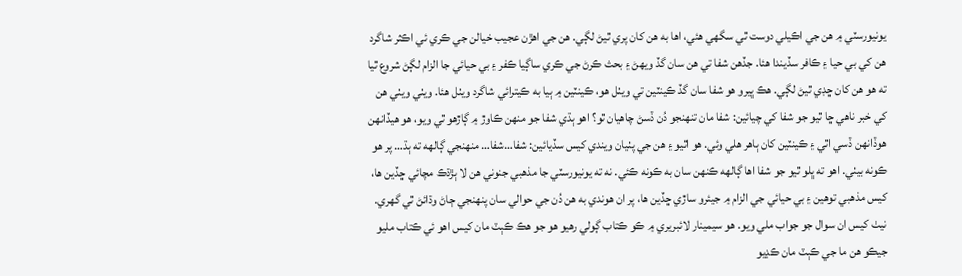يونيورسٽي ۾ هن جي اڪيلي دوست ٿي سگهي هئي، اها به هن کان پري ٿيڻ لڳي. هن جي اهڙن عجيب خيالن جي ڪري ئي اڪثر شاگرد هن کي بي حيا ۽ ڪافر سڏيندا هئا. جڏهن شفا تي هن سان گڏ ويهڻ ۽ بحث ڪرڻ جي ڪري ساڳيا ڪفر ۽ بي حيائي جا الزام لڳڻ شروع ٿيا ته هو هن کان ڇڊي ٿيڻ لڳي. هڪ ڀيرو هو شفا سان گڏ ڪينٽين تي ويٺل هو، ڪينٽين ۾ ٻيا به ڪيترائي شاگرد ويٺل هئا. ويٺي ويٺي هن کي خبر ناهي ڇا ٿيو جو شفا کي چيائين: شفا مان تنهنجو دُن ڏسڻ چاهيان ٿو؟ اهو ٻڌي شفا جو منهن ڪاوڙ ۾ ڳاڙهو ٿي ويو، هو هيڏانهن هوڏانهن ڏسي اٿي ۽ ڪينٽين کان ٻاهر هلي وئي. هو اٿيو ۽ هن جي پٺيان ويندي کيس سڏيائين: شفا…شفا… منهنجي ڳالهه ته ٻڌ… پر هو ڪونه بيٺي. اهو ته ڀلو ٿيو جو شفا اها ڳالهه ڪنهن سان به ڪونه ڪئي. نه ته يونيورسٽي جا مذهبي جنوني هن لا ٻڙڌڪ مچائي ڇڏين ها، کيس مذهبي توهين ۽ بي حيائي جي الزام ۾ جيئرو ساڙي ڇڏين ها، پر ان هوندي به هن دُن جي حوالي سان پنهنجي ڄاڻ وڌائڻ ٿي گهري. نيٺ کيس ان سوال جو جواب ملي ويو. هو سيمينار لائبريري ۾ ڪو ڪتاب ڳولي رهيو هو جو هڪ ڪٻٽ مان کيس اهو ئي ڪتاب مليو جيڪو هن ما جي ڪٻٽ مان ڪڍيو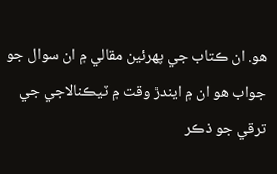هو. ان ڪتاب جي پهرئين مقالي ۾ ان سوال جو جواب هو ان ۾ ايندڙ وقت ۾ ٽيڪنالاجي جي ترقي جو ذڪر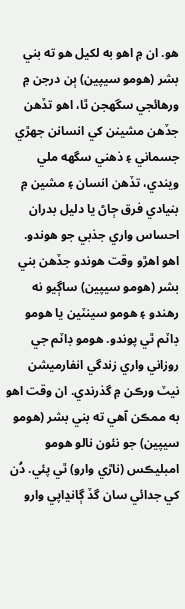هو. ان ۾ اهو به لکيل هو ته بني بشر (هومو سيپين) ٻن درجن ۾ ورهائجي سگهجن ٿا، اهو تڏهن جڏهن مشينن کي انسانن جهڙي جسماني ۽ ذهني سگهه ملي ويندي، تڏهن انسان ۽ مشين ۾ بنيادي فرق ڄاڻ يا دليل بدران احساس واري جذبي جو هوندو. اهو اهڙو وقت هوندو جڏهن بني بشر (هومو سيپين) ساڳيو نه رهندو ۽ هومو سينٽين يا هومو ڊاٽم ٿي پوندو. هومو ڊاٽم جي روزاني واري زندگي انفارميشن نيٽ ورڪن ۾ گذرندي. ان وقت اهو به ممڪن آهي ته بني بشر (هومو سيپين) جو نئون نالو هومو امبليڪس (ناڙي وارو) ٿي پئي. دُن کي جدائي سان گڏ ڳانڍاپي وارو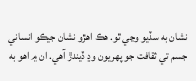نشان به سڏيو وڃي ٿو. هڪ اهڙو نشان جيڪو انساني جسم تي ثقافت جو پهريون وڍ ڏيندڙ آهي. ان ۾ اهو به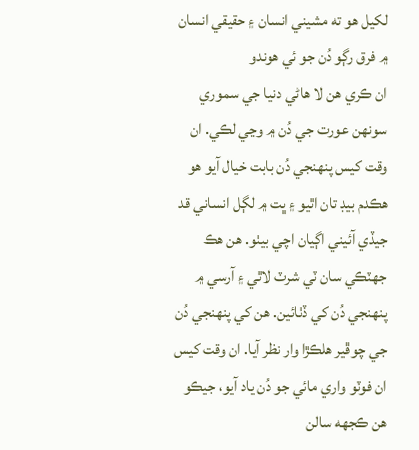لکيل هو ته مشيني انسان ۽ حقيقي انسان ۾ فرق رڳو دُن جو ئي هوندو
ان ڪري هن لا هاڻي دنيا جي سموري سونهن عورت جي دُن ۾ وڃي لڪي. ان وقت کيس پنهنجي دُن بابت خيال آيو هو هڪدم بيڊ تان اٿيو ۽ ڀت ۾ لڳل انساني قد جيڏي آئيني اڳيان اچي بيٺو. هن هڪ جهٽڪي سان ٽي شرٽ لاٿي ۽ آرسي ۾ پنهنجي دُن کي ڏٺائين. هن کي پنهنجي دُن جي چوڦير هلڪڙا وار نظر آيا. ان وقت کيس ان فوٽو واري مائي جو دُن ياد آيو، جيڪو هن ڪجهه سالن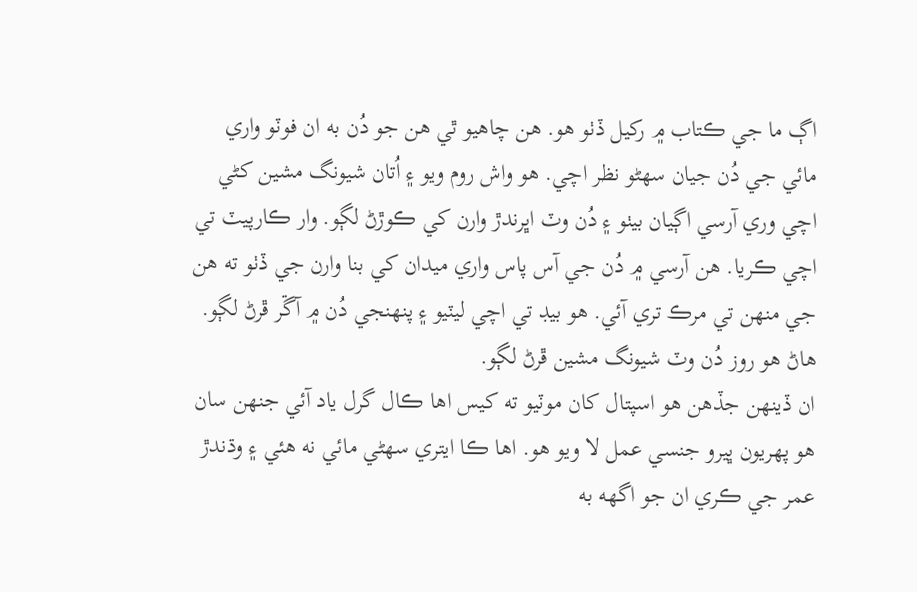اڳ ما جي ڪتاب ۾ رکيل ڏٺو هو. هن چاهيو ٿي هن جو دُن به ان فوٽو واري مائي جي دُن جيان سهڻو نظر اچي. هو واش روم ويو ۽ اُتان شيونگ مشين کڻي اچي وري آرسي اڳيان بيٺو ۽ دُن وٽ اڀرندڙ وارن کي ڪوڙڻ لڳو. وار ڪارپيٽ تي اچي ڪريا. هن آرسي ۾ دُن جي آس پاس واري ميدان کي بنا وارن جي ڏٺو ته هن جي منهن تي مرڪ تري آئي. هو بيڊ تي اچي ليٽيو ۽ پنهنجي دُن ۾ آڱر ڦرڻ لڳو. هاڻ هو روز دُن وٽ شيونگ مشين ڦرڻ لڳو.
ان ڏينهن جڏهن هو اسپتال کان موٽيو ته کيس اها ڪال گرل ياد آئي جنهن سان هو پهريون ڀيرو جنسي عمل لا ويو هو. اها ڪا ايتري سهڻي مائي نه هئي ۽ وڌندڙ عمر جي ڪري ان جو اگهه به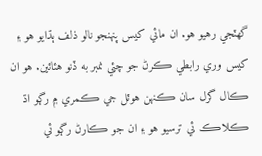گهٽجي رهيو هو. ان مائي کيس پنهنجو نالو ذلف ٻڌايو هو ۽ کيس وري رابطي ڪرڻ جو چئي نمبر به ڏنو هئائين. هو ان ڪال گرل سان ڪنهن هوٽل جي ڪمري ۾ رڳو اڌ ڪلاڪ ئي ترسيو هو ۽ ان جو ڪارڻ رڳو ئي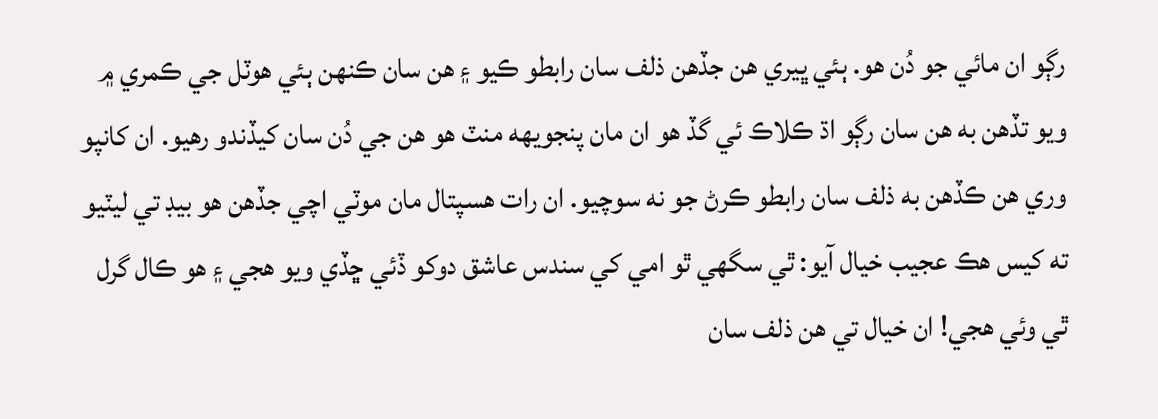رڳو ان مائي جو دُن هو. ٻئي ڀيري هن جڏهن ذلف سان رابطو ڪيو ۽ هن سان ڪنهن ٻئي هوٽل جي ڪمري ۾ ويو تڏهن به هن سان رڳو اڌ ڪلاڪ ئي گڏ هو ان مان پنجويهه منٽ هو هن جي دُن سان کيڏندو رهيو. ان کانپو وري هن ڪڏهن به ذلف سان رابطو ڪرڻ جو نه سوچيو. ان رات هسپتال مان موٽي اچي جڏهن هو بيڊ تي ليٽيو ته کيس هڪ عجيب خيال آيو: ٿي سگهي ٿو امي کي سندس عاشق دوکو ڏئي ڇڏي ويو هجي ۽ هو ڪال گرل ٿي وئي هجي! ان خيال تي هن ذلف سان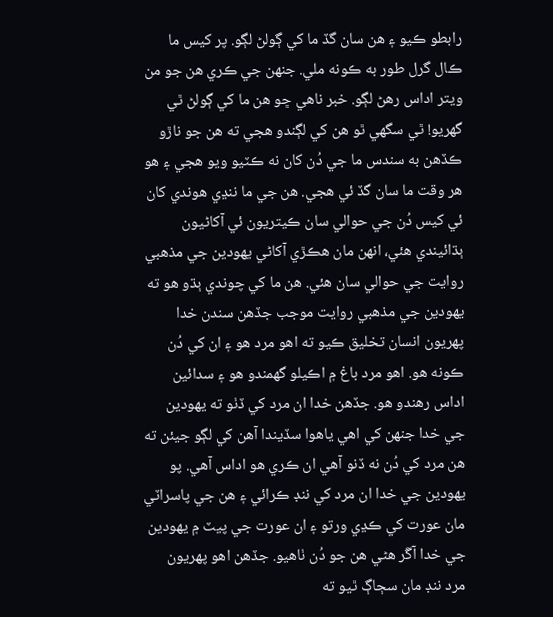رابطو ڪيو ۽ هن سان گڏ ما کي ڳولڻ لڳو. پر کيس ما ڪال گرل طور به ڪونه ملي. جنهن جي ڪري هن جو من ويتر اداس رهڻ لڳو. خبر ناهي ڇو هن ما کي ڳولڻ ٿي گهريو! ٿي سگهي ٿو هن کي لڳندو هجي ته هن جو ناڙو ڪڏهن به سندس ما جي دُن کان نه ڪٽيو ويو هجي ۽ هو هر وقت ما سان گڏ ئي هجي. هن جي ما ننڍي هوندي کان ئي کيس دُن جي حوالي سان ڪيتريون ئي آکاڻيون ٻڌائيندي هئي، انهن مان هڪڙي آکاڻي يهودين جي مذهبي روايت جي حوالي سان هئي. هن ما کي چوندي ٻڌو هو ته يهودين جي مذهبي روايت موجب جڏهن سندن خدا پهريون انسان تخليق ڪيو ته اهو مرد هو ۽ ان کي دُن ڪونه هو. اهو مرد باغ ۾ اڪيلو گهمندو هو ۽ سدائين اداس رهندو هو. جڏهن خدا ان مرد کي ڏٺو ته يهودين جي خدا جنهن کي اهي ياهوا سڏيندا آهن کي لڳو جيئن ته هن مرد کي دُن نه ڏنو آهي ان ڪري هو اداس آهي. پو يهودين جي خدا ان مرد کي ننڊ ڪرائي ۽ هن جي پاسراٽي مان عورت کي ڪڍي ورتو ۽ ان عورت جي پيٽ ۾ يهودين جي خدا آڱر هڻي هن جو دُن ٺاهيو. جڏهن اهو پهريون مرد ننڊ مان سڄاڳ ٿيو ته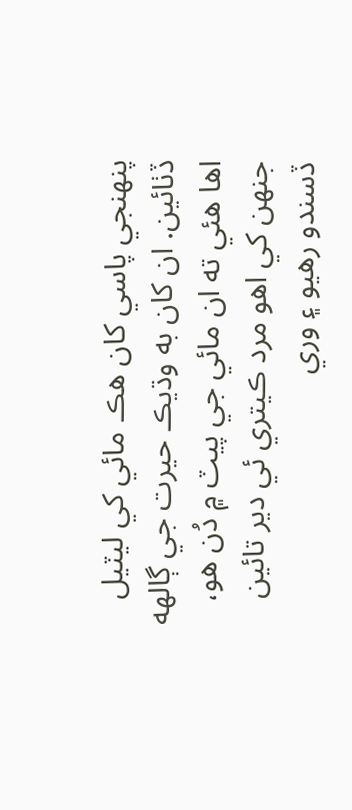پنهنجي پاسي کان هڪ مائي کي ليٽيل ڏٺائين. ان کان به وڌيڪ حيرت جي ڳالهه اها هئي ته ان مائي جي پيٽ ۾ دُن هو، جنهن کي اهو مرد ڪيتري ئي دير تائين ڏسندو رهيو ۽ وري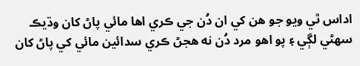اداس ٿي ويو جو هن کي ان دُن جي ڪري اها مائي پاڻ کان وڌيڪ سهڻي لڳي ۽ پو اهو مرد دُن نه هجڻ ڪري سدائين مائي کي پاڻ کان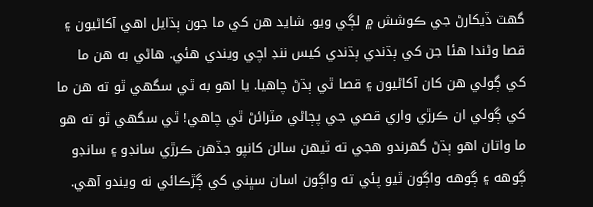گهٽ ڏيکارڻ جي ڪوشش ۾ لڳي ويو. شايد هن کي ما جون ٻڌايل اهي آکاڻيون ۽ قصا وڻندا هئا جن کي ٻڌندي ٻڌندي کيس ننڊ اچي ويندي هئي. هاڻي به هن ما کي ڳولي هن کان آکاڻيون ۽ قصا ٿي ٻڌڻ چاهيا. يا اهو به ٿي سگهي ٿو ته هن ما کي ڳولي ان ڪرڙي واري قصي جي پڄاڻي مٽرائڻ ٿي چاهي! ٿي سگهي ٿو ته هو ما واتان اهو ٻڌڻ گهرندو هجي ته ٽيهن سالن کانپو جڏهن ڪرڙي سانڊو ۽ سانڊو ڳوهه ۽ ڳوهه واڳون ٿيو پئي ته واڳون اسان سڀني کي ڳڙڪائي نه ويندو آهي.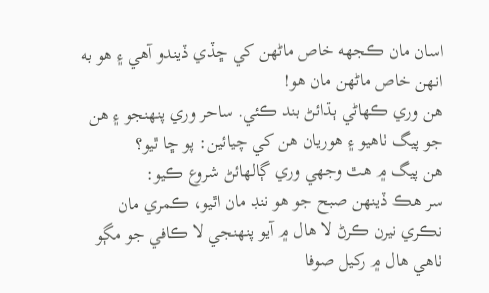اسان مان ڪجهه خاص ماڻهن کي ڇڏي ڏيندو آهي ۽ هو به انهن خاص ماڻهن مان هو!
هن وري ڪهاڻي ٻڌائڻ بند ڪئي. ساحر وري پنهنجو ۽ هن جو پيگ ٺاهيو ۽ هوريان هن کي چيائين: پو ڇا ٿيو؟
هن پيگ ۾ هٿ وجهي وري ڳالهائڻ شروع ڪيو:
سر هڪ ڏينهن صبح جو هو ننڊ مان اٿيو، ڪمري مان نڪري نيرن ڪرڻ لا هال ۾ آيو پنهنجي لا ڪافي جو مڳو ٺاهي هال ۾ رکيل صوفا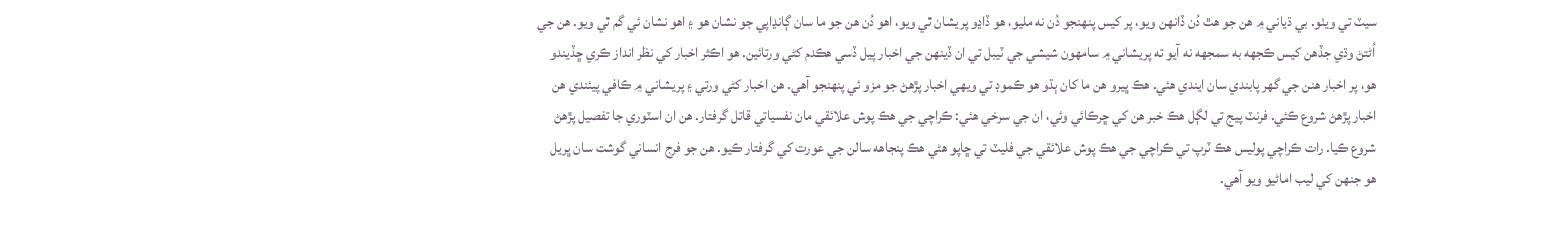سيٽ تي ويٺو. بي ڌياني ۾ هن جو هٿ دُن ڏانهن ويو، پر کيس پنهنجو دُن نه مليو، هو ڏاڍو پريشان ٿي ويو، اهو دُن هن جو ما سان ڳانڍاپي جو نشان هو ۽ اهو نشان ئي گم ٿي ويو. هن جي اُڻتڻ وڌي جڏهن کيس ڪجهه به سمجهه نه آيو ته پريشاني ۾ سامهون شيشي جي ٽيبل تي ان ڏينهن جي اخبار پيل ڏسي هڪدم کڻي ورتائين. هو اڪثر اخبار کي نظر انداز ڪري ڇڏيندو هو، پر اخبار هنن جي گهر پابندي سان ايندي هئي. هڪ ڀيرو هن ما کان ٻڌو هو ڪموڊ تي ويهي اخبار پڙهڻ جو مزو ئي پنهنجو آهي. هن اخبار کڻي ورتي ۽ پريشاني ۾ ڪافي پيئندي هن اخبار پڙهڻ شروع ڪئي. فرنٽ پيج تي لڳل هڪ خبر هن کي ڇرڪائي وئي، ان جي سرخي هئي: ڪراچي جي هڪ پوش علائقي مان نفسياتي قاتل گرفتار. هن ان اسٽوري جا تفصيل پڙهڻ شروع ڪيا. رات ڪراچي پوليس هڪ ٽرپ تي ڪراچي جي هڪ پوش علائقي جي فليٽ تي ڇاپو هڻي هڪ پنجاهه سالن جي عورت کي گرفتار ڪيو. هن جو فرج انساني گوشت سان ڀريل هو جنهن کي ليب اماڻيو ويو آهي.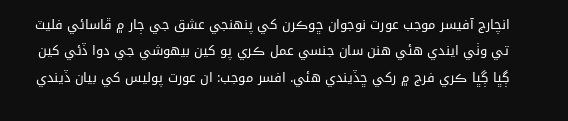انچارج آفيسر موجب عورت نوجوان ڇوڪرن کي پنهنجي عشق جي ڄار ۾ ڦاسائي فليٽ تي وٺي ايندي هئي هنن سان جنسي عمل ڪري پو کين بيهوشي جي دوا ڏئي کين ڳڀا ڳڀا ڪري فرج ۾ رکي ڇڏيندي هئي. افسر موجب: ان عورت پوليس کي بيان ڏيندي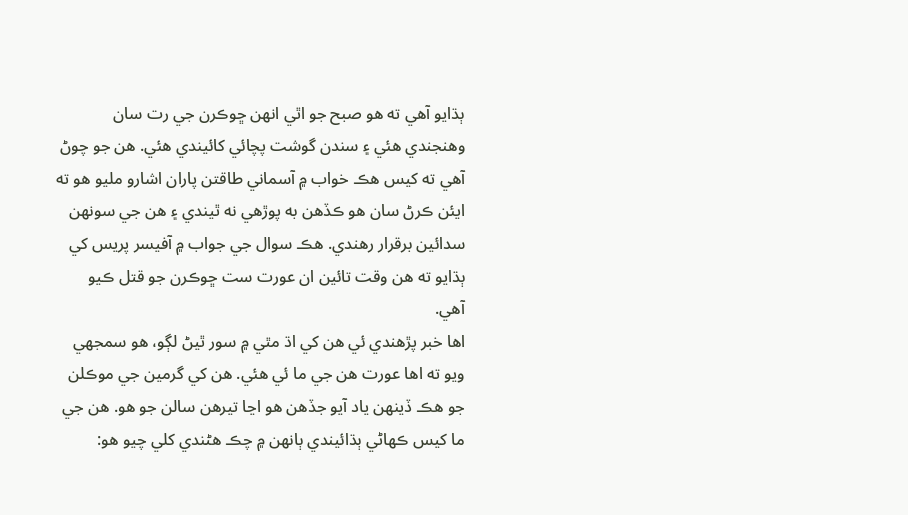ٻڌايو آهي ته هو صبح جو اٿي انهن ڇوڪرن جي رت سان وهنجندي هئي ۽ سندن گوشت پچائي کائيندي هئي. هن جو چوڻ آهي ته کيس هڪ خواب ۾ آسماني طاقتن پاران اشارو مليو هو ته ايئن ڪرڻ سان هو ڪڏهن به پوڙهي نه ٿيندي ۽ هن جي سونهن سدائين برقرار رهندي. هڪ سوال جي جواب ۾ آفيسر پريس کي ٻڌايو ته هن وقت تائين ان عورت ست ڇوڪرن جو قتل ڪيو آهي.
اها خبر پڙهندي ئي هن کي اڌ مٿي ۾ سور ٿيڻ لڳو، هو سمجهي ويو ته اها عورت هن جي ما ئي هئي. هن کي گرمين جي موڪلن جو هڪ ڏينهن ياد آيو جڏهن هو اڃا تيرهن سالن جو هو. هن جي ما کيس ڪهاڻي ٻڌائيندي ٻانهن ۾ چڪ هڻندي کلي چيو هو: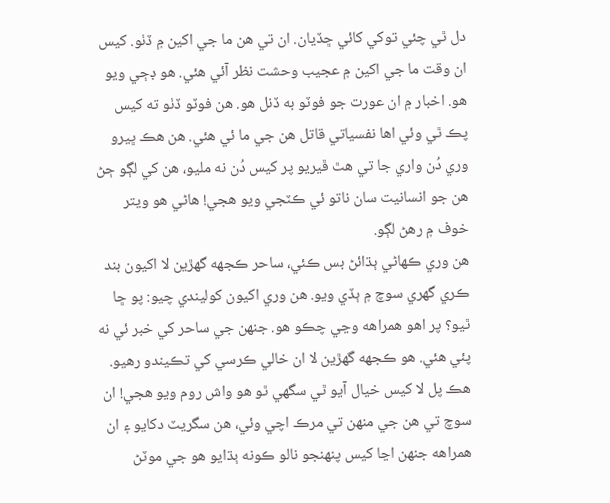دل ٿي چئي توکي کائي ڇڏيان. ان تي هن ما جي اکين ۾ ڏٺو. کيس ان وقت ما جي اکين ۾ عجيب وحشت نظر آئي هئي. هو ڊڄي ويو هو. اخبار ۾ ان عورت جو فوٽو به ڏنل هو. هن فوٽو ڏٺو ته کيس پڪ ٿي وئي اها نفسياتي قاتل هن جي ما ئي هئي. هن هڪ ڀيرو وري دُن واري جا تي هٿ ڦيريو پر کيس دُن نه مليو، هن کي لڳو ڄڻ هن جو انسانيت سان ناتو ئي ڪٽجي ويو هجي! هاڻي هو ويتر خوف ۾ رهڻ لڳو.
هن وري ڪهاڻي ٻڌائڻ بس ڪئي، ساحر ڪجهه گهڙين لا اکيون بند ڪري گهري سوچ ۾ ٻڏي ويو. هن وري اکيون کوليندي چيو: پو ڇا ٿيو؟ پر اهو همراهه وڃي چڪو هو. جنهن جي ساحر کي خبر ئي نه پئي هئي. هو ڪجهه گهڙين لا ان خالي ڪرسي کي تڪيندو رهيو. هڪ پل لا کيس خيال آيو ٿي سگهي ٿو هو واش روم ويو هجي! ان سوچ تي هن جي منهن تي مرڪ اچي وئي، هن سگريٽ دکايو ۽ ان همراهه جنهن اڃا کيس پنهنجو نالو ڪونه ٻڌايو هو جي موٽڻ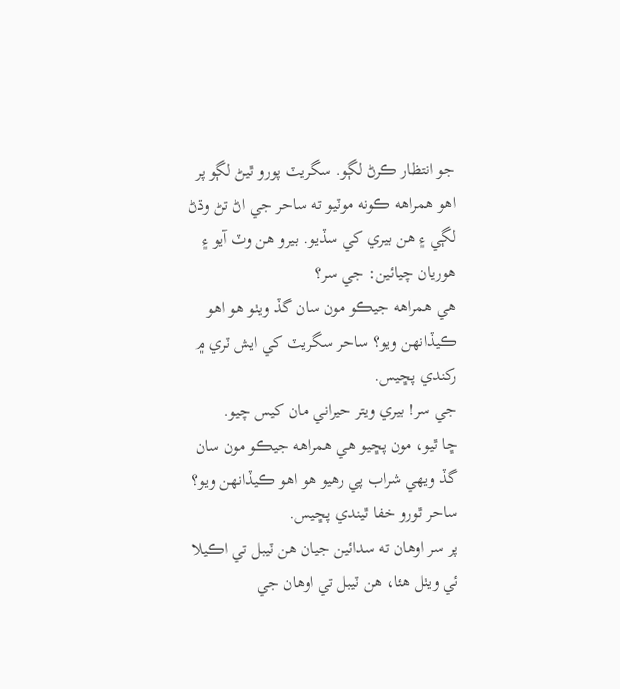جو انتظار ڪرڻ لڳو. سگريٽ پورو ٿيڻ لڳو پر اهو همراهه ڪونه موٽيو ته ساحر جي اڻ تڻ وڌڻ لڳي ۽ هن بيري کي سڏيو. بيرو هن وٽ آيو ۽ هوريان چيائين: جي سر؟
هي همراهه جيڪو مون سان گڏ ويٺو هو اهو ڪيڏانهن ويو؟ ساحر سگريٽ کي ايش ٽري ۾ رکندي پڇيس.
جي سر! بيري ويتر حيراني مان کيس چيو.
ڇا ٿيو، مون پڇيو هي همراهه جيڪو مون سان گڏ ويهي شراب پي رهيو هو اهو ڪيڏانهن ويو؟ ساحر ٿورو خفا ٿيندي پڇيس.
پر سر اوهان ته سدائين جيان هن ٽيبل تي اڪيلا ئي ويٺل هئا، هن ٽيبل تي اوهان جي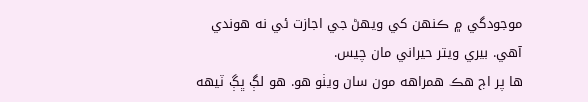موجودگي ۾ ڪنهن کي ويهڻ جي اجازت ئي نه هوندي آهي. بيري ويتر حيراني مان چيس.
ها پر اڄ هڪ همراهه مون سان ويٺو هو. هو لڳ ڀڳ ٽيهه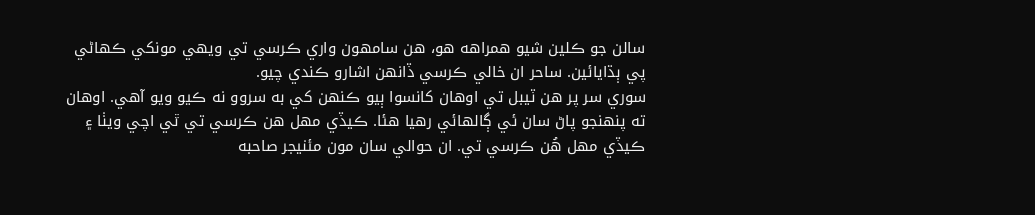سالن جو ڪلين شيو همراهه هو، هن سامهون واري ڪرسي تي ويهي مونکي ڪهاڻي پي ٻڌايائين. ساحر ان خالي ڪرسي ڏانهن اشارو ڪندي چيو.
سوري سر پر هن ٽيبل تي اوهان کانسوا ٻيو ڪنهن کي به سروو نه ڪيو ويو آهي. اوهان ته پنهنجو پاڻ سان ئي ڳالهائي رهيا هئا. ڪيڏي مهل هن ڪرسي تي ٿي اچي ويٺا ۽ ڪيڏي مهل هُن ڪرسي تي. ان حوالي سان مون مئنيجر صاحبه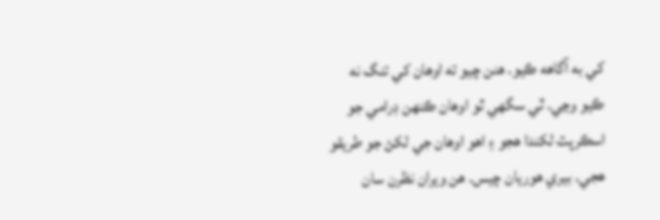کي به آگاهه ڪيو. هنن چيو ته اوهان کي تنگ نه ڪيو وڃي. ٿي سگهي ٿو اوهان ڪنهن ڊرامي جو اسڪرپٽ لکندا هجو ۽ اهو اوهان جي لکڻ جو طريقو هجي. بيري هوريان چيس. هن ويران نظرن سان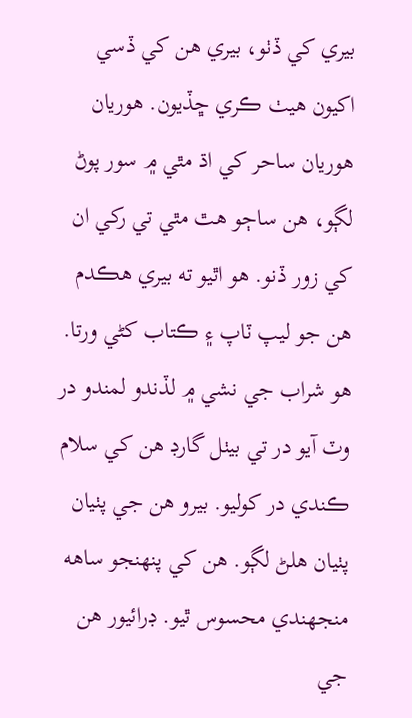بيري کي ڏٺو، بيري هن کي ڏسي اکيون هيٺ ڪري ڇڏيون. هوريان هوريان ساحر کي اڌ مٿي ۾ سور پوڻ لڳو، هن ساڄو هٿ مٿي تي رکي ان کي زور ڏنو. هو اٿيو ته بيري هڪدم هن جو ليپ ٽاپ ۽ ڪتاب کڻي ورتا. هو شراب جي نشي ۾ لڏندو لمندو در وٽ آيو در تي بيٺل گارڊ هن کي سلام ڪندي در کوليو. بيرو هن جي پٺيان پٺيان هلڻ لڳو. هن کي پنهنجو ساهه منجهندي محسوس ٿيو. ڊرائيور هن جي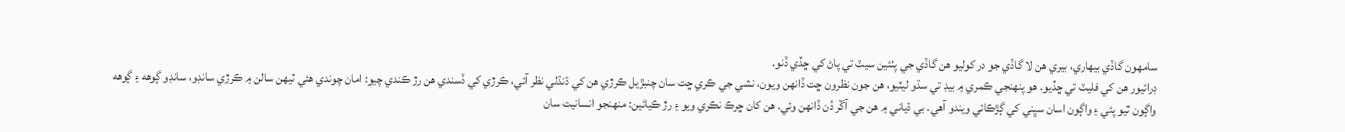سامهون گاڏي بيهاري، بيري هن لا گاڏي جو در کوليو هن گاڏي جي پٺئين سيٽ تي پاڻ کي ڇڏي ڏنو.
ڊرائيور هن کي فليٽ تي ڇڏيو. هو پنهنجي ڪمري ۾ بيڊ تي سڌو ليٽيو، هن جون نظرون ڇت ڏانهن ويون، نشي جي ڪري ڇت سان چنبڙيل ڪرڙي هن کي ڌنڌلي نظر آئي، ڪرڙي کي ڏسندي هن رڙ ڪندي چيو: امان چوندي هئي ٽيهن سالن ۾ ڪرڙي سانڊو، سانڊو ڳوهه ۽ ڳوهه واڳون ٿيو پئي ۽ واڳون اسان سڀني کي ڳڙڪائي ويندو آهي. بي ڌياني ۾ هن جي آڱر دُن ڏانهن وئي. هن کان ڇرڪ نڪري ويو ۽ رڙ ڪيائين: منهنجو انسانيت سان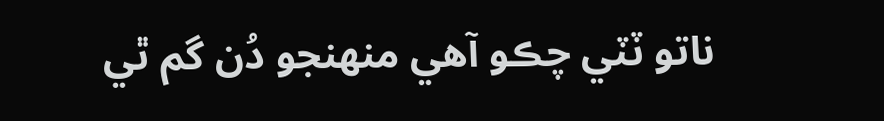ناتو ٽٽي چڪو آهي منهنجو دُن گم ٿي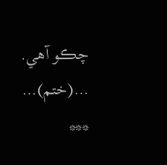چڪو آهي.
…(ختم)…
***